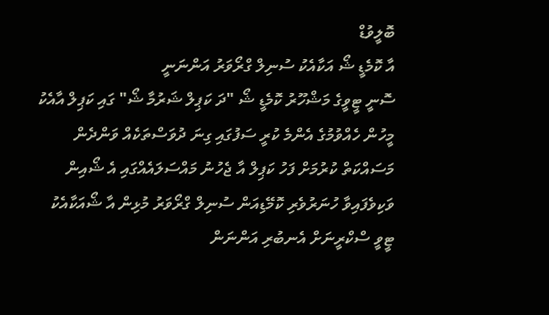ބޮލީވުޑް
އާ ކޮމެޑީ ޝޯ އަކާއެކު ސުނިލް ގްރޯވަރު އަންނަނީ
ސޮނީ ޓީވީގެ މަޝްހޫރު ކޮމެޑީ ޝޯ "ދަ ކަޕިލް ޝަރުމާ ޝޯ" ގައި ކަޕިލް އާއެކު މީހުން ހެއްވުމުގެ އެންމެ ކުރީ ސަފުގައި ގިނަ ދުވަސްތަކެއް ވަންދެން މަސައްކަތް ކުރުމަށް ފަހު ކަޕިލް އާ ޖެހުނު މައްސަލައެއްގައި އެ ޝޯއިން ވަކިވެފައިވާ ހުނަރުވެރި ކޮމޭޑިއަން ސުނިލް ގްރޯވަރު މުޅިން އާ ޝޯއަކާއެކު ޓީވީ ސްކްރީނަށް އެނބުރި އަންނަން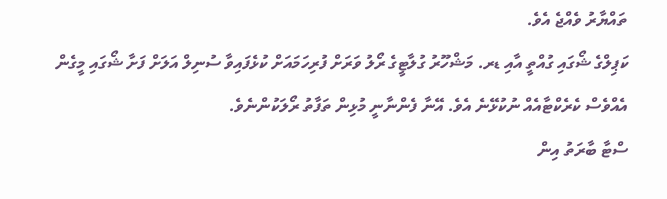ތައްޔާރު ވެއްޖެ އެވެ.
ކަޕިލްގެ ޝޯގައި ގުއްތީ އާއި ޑރ. މަޝްހޫރު ގުލާޓީގެ ރޯލު ވަރަށް ފުރިހަމައަށް ކުޅެފައިވާ ސުނިލް އަލަށް ފަށާ ޝޯގައި މީގެން އެއްވެސް ކެރެކްޓާއެއް ނުކުޅޭނެ އެވެ. އޭނާ ފެންނާނީ މުޅިން ތަފާތު ރޯލަކުންނެވެ.
ސްޓާ ބާރަތު އިން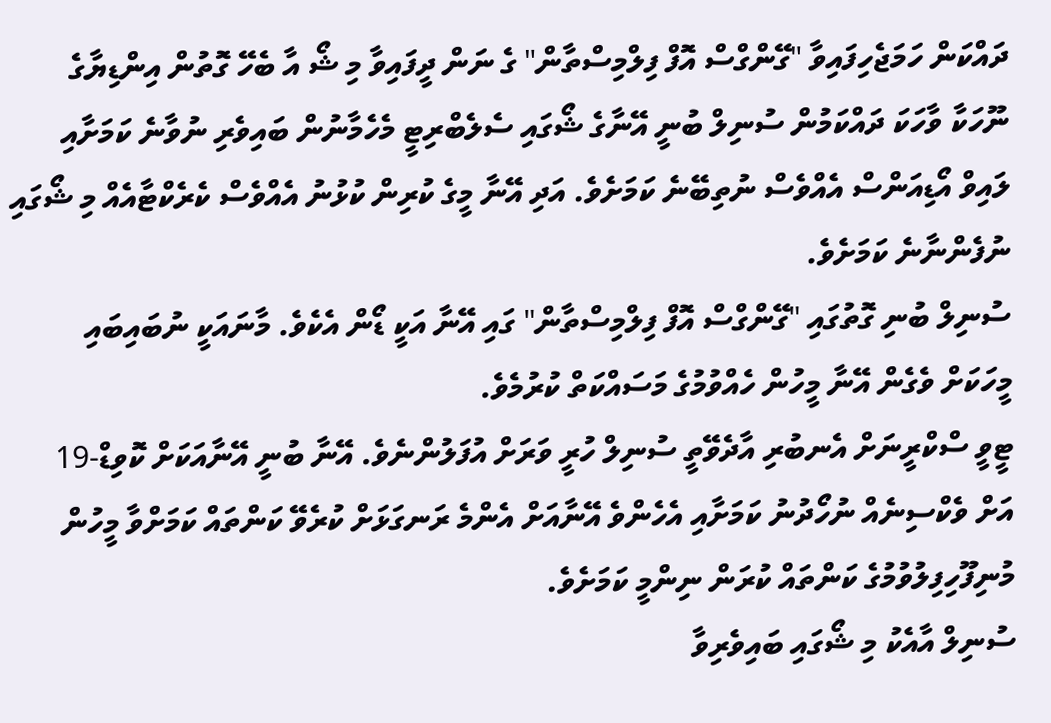ދައްކަން ހަމަޖެހިފައިވާ "ގޭންގްސް އޮފް ފިލްމިސްތާން" ގެ ނަން ދީފައިވާ މި ޝޯ އާ ބެހޭ ގޮތުން އިންޑިޔާގެ ނޫހަކާ ވާހަކަ ދައްކަމުން ސުނިލް ބުނީ އޭނާގެ ޝޯގައި ސެލެބްރިޓީ މެހެމާނުން ބައިވެރި ނުވާނެ ކަމަށާއި ލައިވް އޯޑިއަންސް އެއްވެސް ނުތިބޭނެ ކަމަށެވެ. އަދި އޭނާ މީގެ ކުރިން ކުޅުނު އެއްވެސް ކެރެކްޓާއެއް މި ޝޯގައި ނުފެންނާނެ ކަމަށެވެ.
ސުނިލް ބުނި ގޮތުގައި "ގޭންގްސް އޮފް ފިލްމިސްތާން" ގައި އޭނާ އަކީ ޑޯން އެކެވެ. މާނައަކީ ނުބައިބައި މީހަކަށް ވެގެން އޭނާ މީހުން ހެއްވުމުގެ މަސައްކަތް ކުރުމެވެ.
ޓީވީ ސްކްރީނަށް އެނބުރި އާދެވޭތީ ސުނިލް ހުރީ ވަރަށް އުފަލުންނެވެ. އޭނާ ބުނީ އޭނާއަކަށް ކޮވިޑް-19 އަށް ވެކްސިނެއް ނުހޯދުނު ކަމަށާއި އެހެންވެ އޭނާއަށް އެންމެ ރަނގަޅަށް ކުރެވޭ ކަންތައް ކަމަށްވާ މީހުން މުނިފޫހިފިލުވުމުގެ ކަންތައް ކުރަން ނިންމީ ކަމަށެވެ.
ސުނިލް އާއެކު މި ޝޯގައި ބައިވެރިވާ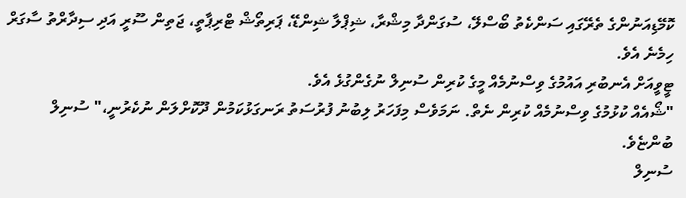ކޮމޭޑިއަނުންގެ ތެރޭގައި ސަންކެތު ބޯސްލޭ، ސުގަންދާ މިޝްރާ، ޝިޕްލާ ޝިންޑޭ، ޕަރިތޯޝް ޓްރިޕާތީ، ޖަތިން ސޫރީ އަދި ސިދާރްތު ސާގަރް ހިމެނެ އެވެ.
ޓީވީއަށް އެނބުރި އައުމުގެ ވިސްނުމެއް މީގެ ކުރިން ސުނިލް ނުގެންގުޅެ އެވެ.
"ޝޯއެއް ކުޅުމުގެ ވިސްނުމެއް ކުރިން ނެތް. ނަމަވެސް މިފަހަރު ލިބުނު ފުރުސަތު ރަނގަޅުކަމުން ދޫކޮށްލަން ނުކެރުނީ،" ސުނިލް ބުންޏެވެ.
ސުނިލް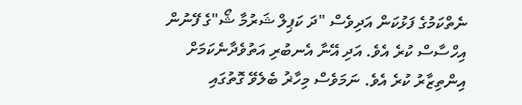ނެތްކަމުގެ ފަޅުކަން އަދިވެސް "ދަ ކަޕިލް ޝަރުމާ ޝޯ"ގެ ފޭނުން އިހްސާސް ކުރެ އެވެ. އަދި އޭނާ އެނބުރި އަތުވެދާނެކަމަށް އިންތިޒާރު ކުރެ އެވެ. ނަމަވެސް މިހާޜު ބެލެވޭ ގޮތުގައި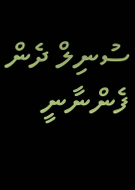ސުނިލް ދެން ފެންނާނީ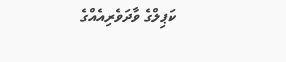ކަޕިލްގެ ވާދަވެރިއެއްގެ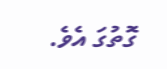ގޮތުގަ އެވެ.